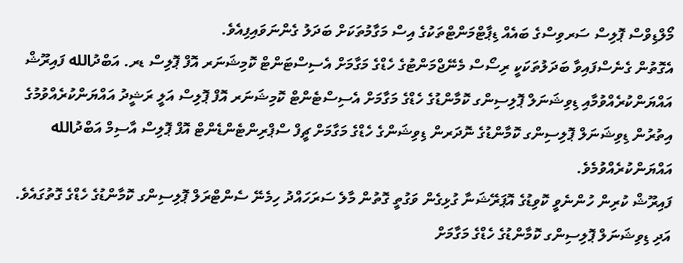މޯލްޑިވްސް ޕޮލިސް ސަރވިސްގެ ބައެއް ޑިޕާޓްމަންޓްތަކުގެ އިސް މަގާމުތަކަށް ބަދަލު ގެންނަވައިފިއެވެ.
އެގޮތުން ގެނެސްފައިވާ ބަދަލުތަކަކީ ރިސޯސް މެނޭޖްމަންޓުގެ ހެޑްގެ މަގާމަށް އެސިސްޓަންޓް ކޮމިޝަނަރ އޮފް ޕޮލިސް ޑރ. އަބްދުالله ފައިރޫޝް އައްޔަންކުރެއްވުމާއި ޑިވިޝަނަލް ޕޮލިސިންގ ކޮމާންޑުގެ ހެޑްގެ މަގާމަށް އެސިސްޓެންޓް ކޮމިޝަނަރ އޮފް ޕޮލިސް އަލީ ރަޝީދު އައްޔަންކުރެއްވުމުގެ އިތުރުން ޑިވިޝަނަލް ޕޮލިސިންގ ކޮމާންޑުގެ ނޮދަރން ޑިވިޝަންގެ ހެޑްގެ މަގާމަށް ޗީފް ސްޕްރިންޓެންޑެންޓް އޮފް ޕޮލިސް އާސިމް އަބްދުالله އައްޔަންކުރެއްވުމެވެ.
ފައިރޫޝް ކުރިން ހުންނެވީ ކޮވިޑުގެ އޮޕަރޭޝަނާ ގުޅިގެން ވަގުތީ ގޮތުން މާލެ ސަރަހައްދު ހިމެނޭ ސެންޓްރަލް ޕޮލިސިންގ ކޮމާންޑުގެ ހެޑްގެ ގޮތުގައެވެ. އަދި ޑިވިޝަނަލް ޕޮލިސިންގ ކޮމާންޑުގެ ހެޑްގެ މަގާމަށް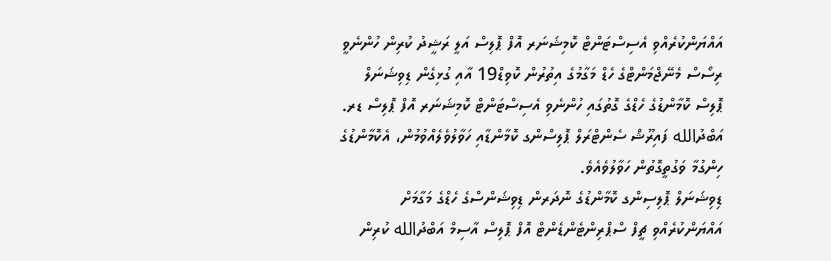އައްޔަންކުރެއްވި އެސިސްޓަންޓް ކޮމިޝަނަރ އޮފް ޕޮލިސް އަލީ ރަޝީދު ކުރިން ހުންނެވީ ރިސޯސް މެނޭޖްމަންޓްގެ ހެޑް މަގާމުގެ އިތުރުން ކޮވިޑް19 އާއި ގުޅިގެން ޑިވިޝަނަލް ޕޮލިސް ކޮމާންޑުގެ ހެޑްގެ ގޮތުގައި ހުންނެވި އެސިސްޓަންޓް ކޮމިޝަނަރ އޮފް ޕޮލިސް ޑރ. އަބްދުالله ފައިރޫޝް ސެންޓްރަލް ޕޮލިސްންގ ކޮމާންޑާއި ހަވާލުވެލެއްވުމުން، އެކޮމާންޑުގެ ހިންގުމާ ވަގުތީގޮތުން ހަވާލުވެއެވެ.
ޑިވިޝަނަލް ޕޮލިސިންގ ކޮމާންޑުގެ ނޮދަރން ޑިވިޝަންސްގެ ހެޑްގެ މަގާމަށް އައްޔަންކުރެއްވި ޗީފް ސްޕްރިންޓެންޑެންޓް އޮފް ޕޮލިސް އާސިމް އަބްދުالله ކުރިން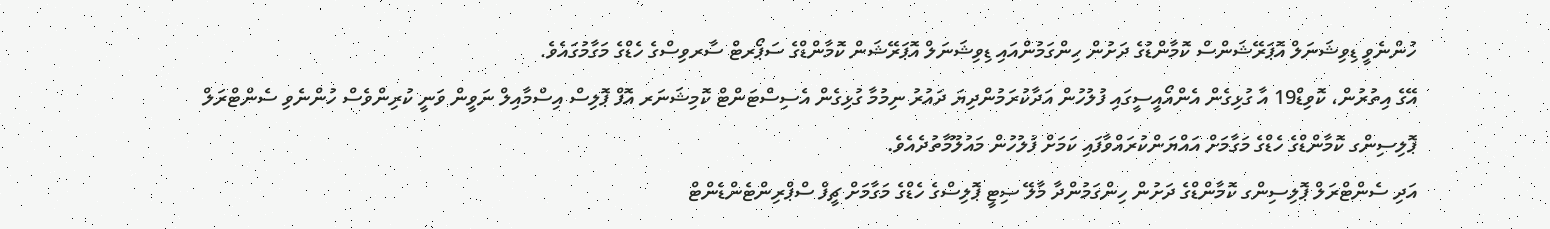ހުންނެވީ ޑިވިޝަނަލް އޮޕަރޭޝަންސް ކޮމާންޑުގެ ދަށުން ހިންގަމުންއައި ޑިވިޝަނަލް އޮޕަރޭޝަން ކޮމާންޑްގެ ސަޕޯރޓް ސާރވިސްގެ ހެޑްގެ މަގާމުގައެވެ.
އޭގެ އިތުރުން، ކޮވިޑް19 އާ ގުޅިގެން އެންއޯއީސީގައި ފުލުހުން އަދާކުރަމުންދިޔަ ދައުރު ނިމުމާ ގުޅިގެން އެސިސްޓަންޓް ކޮމިޝަނަރ އޮފް ޕޮލިސް އިސްމާއިލް ނަވީން ވަނީ ކުރިންވެސް ހުންނެވި ސެންޓްރަލް ޕޮލިސިންގ ކޮމާންޑްގެ ހެޑްގެ މަގާމަށް އައްޔަންކުރައްވާފައި ކަމަށް ފުލުހުން މައުލޫމާތުދެއެވެ.
އަދި ސެންޓްރަލް ޕޮލިސިންގ ކޮމާންޑްގެ ދަށުން ހިންގަމުންދާ މާލޭ ސިޓީ ޕޮލިސްގެ ހެޑްގެ މަގާމަށް ޗީފް ސްޕްރިންޓެންޑެންޓް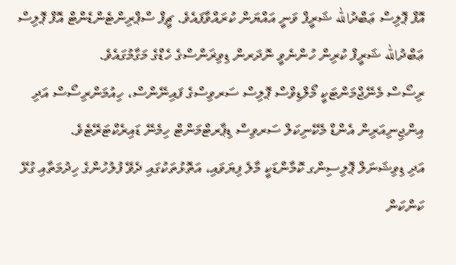އޮފް ޕޮލިސް ޢަބްދުالله ޝަރީފް ވަނީ އައްޔަން ކުރައްވާފައެވެ. ޗީފް ސްޕްރިންޓެންޑެންޓް އޮފް ޕޮލިސް ޢަބްދުالله ޝަރީފް ކުރިން ހުންނެވީ ނޮދަރން ޑިވިޜަންސްގެ ހެޑްގެ މަގާމުގައެވެ.
ރިސޯސް މެނޭޖްމަންޓަކީ މޯލްޑިވްސް ޕޮލިސް ސަރވިސްގެ ފައިނޭންސް، ހިއުމަންރިސޯސް އަދި އިންޖިނިއަރިން އެންޑް މެކޭނިކަލް ސަރވިސް ޑިޕާރޓްމަންޓް ހިމެނޭ ޑައިރެކްޓަރޭޓެވެ.
އަދި ޑިވިޝަނަލް ޕޮލިސިންގ ކޮމާންޑަކީ މާލެ ފިޔަވައި، އަތޮޅުތަކުގައި ދެވޭ ފުލުހުންގެ ހިދުމަތާއި ގުޅޭ ކަންކަން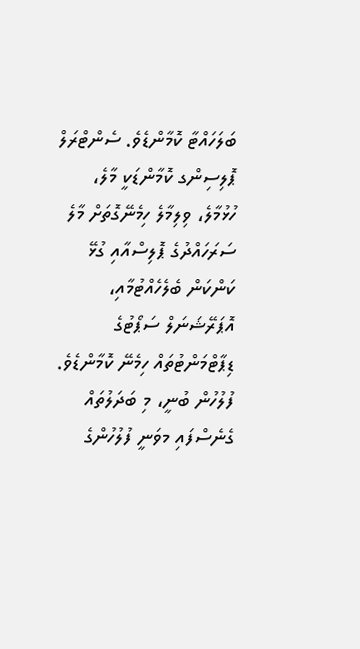ބަލަހައްޓާ ކޮމާންޑެވެ. ސެންޓްރަލް ޕޮލިސިންގ ކޮމާންޑަކީ މާލެ، ހުޅުމާލެ، ވިލިމާލެ ހިމެނޭގޮތަށް މާލެ ސަރަހައްދުގެ ޕޮލިސްއާއި ގުޅޭ ކަންކަން ބެލެހެއްޓުމާއި، އޮޕަރޭޝަނަލް ސަޕޯޓުގެ ޑިޕާޓްމަންޓުތައް ހިމެނޭ ކޮމާންޑެވެ.
ފުލުހުން ބުނީ، މި ބަދަލުތައް ގެނެސްފައި މވަނީ ފުލުހުންގެ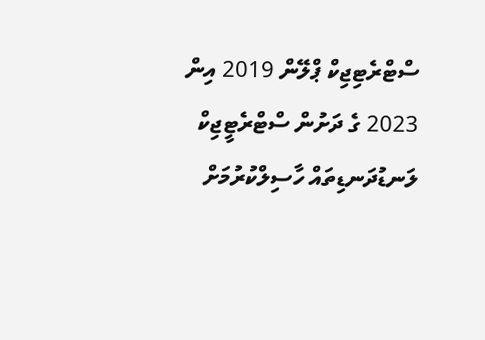ސްޓްރެޓިޖިކް ޕްލޭން 2019 އިން 2023 ގެ ދަށުން ސްޓްރެޓީޖިކް ލަނޑުދަނޑިތައް ހާސިލްކުރުމަށް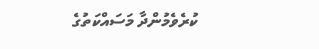ކުރެވެމުންދާ މަސައްކަތުގެ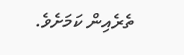ތެރެއިން ކަމަށެވެ.